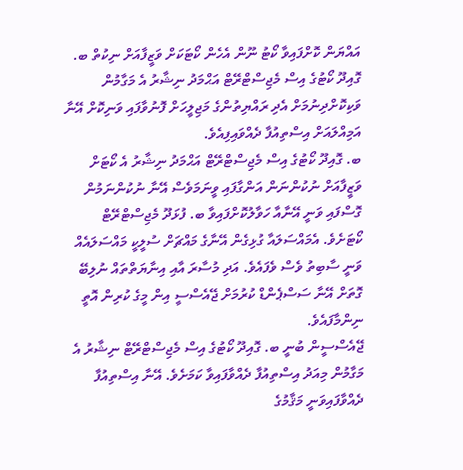އައްޔަން ކޮށްފައިވާ ކޯޓު ނޫން އެހެން ކޯޓަކަށް ވަޒީފާއަށް ނިކުތް ބ. ގޮއިދޫ ކޯޓުގެ އިސް މެޖިސްޓްރޭޓް އަޙްމަދު ނިޝާރު އެ މަގާމުން ވަކިކޮށްދިނުމަށް އެދި ރައްޔިތުންގެ މަޖިލީހަށް ފޮނުވާފައި ވަނިކޮށް އޭނާ އަމިއްލައަށް އިސްތިއުފާ ދެއްވައިފިއެވެ.
ބ. ގޮއިދޫ ކޯޓުގެ އިސް މެޖިސްޓްރޭޓް އަޙްމަދު ނިޝާރު އެ ކޯޓަށް ވަޒީފާއަށް ނުކުންނަން އަންގާފައި ވީނަމަވެސް އޭނާ ނުކުންނަމުން ގޮސްފައި ވަނީ އޭނާއާ ހަވާލުކޮށްފައިވާ ބ. ފުޅަދޫ މެޖިސްޓްރޭޓް ކޯޓަށެވެ. އެމައްސަލައާ ގުޅިގެން އޭނާގެ މައްޗަށް ސުލީކީ މައްސަލައެއް ވަނީ ސާބިތު ވެސް ވެފައެވެ. އަދި މުސާރަ އާއި އިނާޔަތްތައް ނުލިބޭ ގޮތަށް އޭނާ ސަސްޕެންޑް ކުރުމަށް ޖޭއެސްސީ އިން މީގެ ކުރިން އޮތީ ނިންމާފައެވެ.
ޖޭއެސްސީން ބުނީ ބ. ގޮއިދޫ ކޯޓުގެ އިސް މެޖިސްޓްރޭޓް ނިޝާރު އެ މަގާމުން މިއަދު އިސްތިއުފާ ދެއްވާފައިވާ ކަމަށެވެ. އޭނާ އިސްތިއުފާ ދެއްވާފައިވަނީ މަޤާމުގެ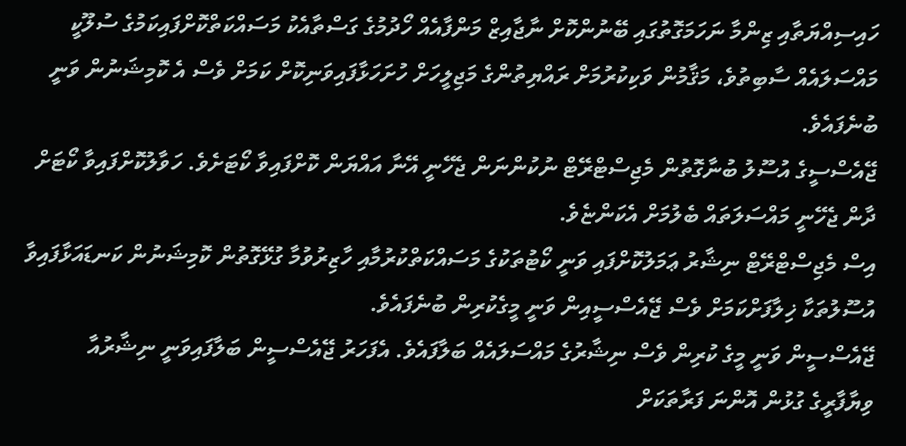ހައިސިއްޔަތާއި ޒިންމާ ނަހަމަގޮތުގައި ބޭނުންކޮށް ނާޖާއިޒް މަންފާއެއް ހޯދުމުގެ ގަސްތާއެކު މަސައްކަތްކޮށްފައިކަމުގެ ސުލޫކީ މައްސަލައެއް ސާބިތުވެ، މަޤާމުން ވަކިކުރުމަށް ރައްޔިތުންގެ މަޖިލީހަށް ހުށަހަޅާފައިވަނިކޮށް ކަމަށް ވެސް އެ ކޮމިޝަނުން ވަނީ ބުނެފައެވެ.
ޖޭއެސްސީގެ އުސޫލު ބުނާގޮތުން މެޖިސްޓްރޭޓް ނުކުންނަން ޖެހޭނީ އޭނާ އައްޔަން ކޮށްފައިވާ ކޯޓަށެވެ. ހަވާލުކޮށްފައިވާ ކޯޓަށް ދާން ޖެހޭނީ މައްސަލަތައް ބެލުމަށް އެކަންޏެވެ.
އިސް މެޖިސްޓްރޭޓް ނިޝާރު ޢަމަލުކޮށްފައި ވަނީ ކޯޓުތަކުގެ މަސައްކަތްކުރުމާއި ހާޒިރުވުމާ ގުޅޭގޮތުން ކޮމިޝަނުން ކަނޑައަޅާފައިވާ އުސޫލުތަކާ ޚިލާފަށްކަމަށް ވެސް ޖޭއެސްސީއިން ވަނީ މީގެކުރިން ބުނެފައެވެ.
ޖޭއެސްސީން ވަނީ މީގެ ކުރިން ވެސް ނިޝާރުގެ މައްސަލައެއް ބަލާފައެވެ. އެފަހަރު ޖޭއެސްސީން ބަލާފައިވަނީ ނިޝާރުއާ ވިޔާފާރީގެ ގުޅުން އޮންނަ ފަރާތަކަށް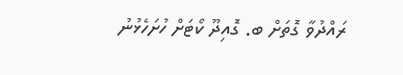ރައްދުވާ ގޮތަށް ބ. ގޮއިދޫ ކޯޓަށް ހުށަހެޅުނު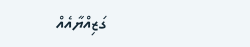ގަޒިއްޔާއެއް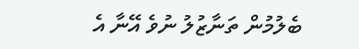ބެލުމުން ތަނާޒުލު ނުވެ އޭނާ އެ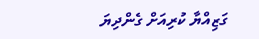ގަޒިއްޔާ ކުރިއަށް ގެންދިޔަ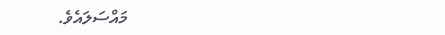މައްސަލައެވެ.